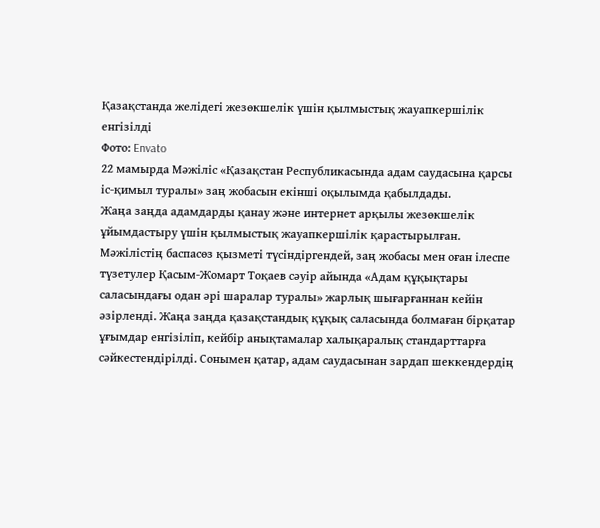Қазақстанда желідегі жезөкшелік үшін қылмыстық жауапкершілік енгізілді
Фото: Envato
22 мамырда Мәжіліс «Қазақстан Республикасында адам саудасына қарсы іс-қимыл туралы» заң жобасын екінші оқылымда қабылдады.
Жаңа заңда адамдарды қанау және интернет арқылы жезөкшелік ұйымдастыру үшін қылмыстық жауапкершілік қарастырылған.
Мәжілістің баспасөз қызметі түсіндіргендей, заң жобасы мен оған ілеспе түзетулер Қасым-Жомарт Тоқаев сәуір айында «Адам құқықтары саласындағы одан әрі шаралар туралы» жарлық шығарғаннан кейін әзірленді. Жаңа заңда қазақстандық құқық саласында болмаған бірқатар ұғымдар енгізіліп, кейбір анықтамалар халықаралық стандарттарға сәйкестендірілді. Сонымен қатар, адам саудасынан зардап шеккендердің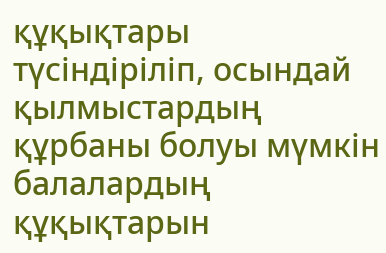құқықтары түсіндіріліп, осындай қылмыстардың құрбаны болуы мүмкін балалардың құқықтарын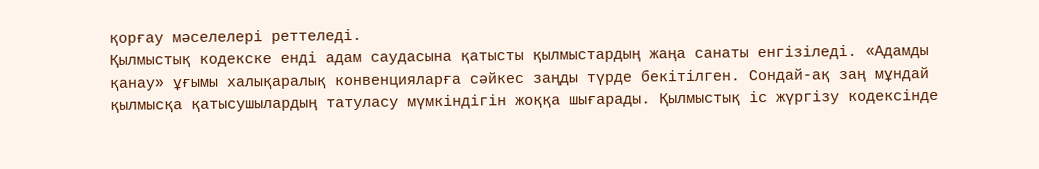қорғау мәселелері реттеледі.
Қылмыстық кодекске енді адам саудасына қатысты қылмыстардың жаңа санаты енгізіледі. «Адамды қанау» ұғымы халықаралық конвенцияларға сәйкес заңды түрде бекітілген. Сондай-ақ заң мұндай қылмысқа қатысушылардың татуласу мүмкіндігін жоққа шығарады. Қылмыстық іс жүргізу кодексінде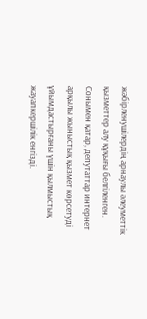жәбірленушілердің арнаулы әлеуметтік қызметтер алу құқығы белгіленген.
Сонымен қатар, депутаттар интернет арқылы жыныстық қызмет көрсетуді ұйымдастырғаны үшін қылмыстық жауапкершілік енгізді.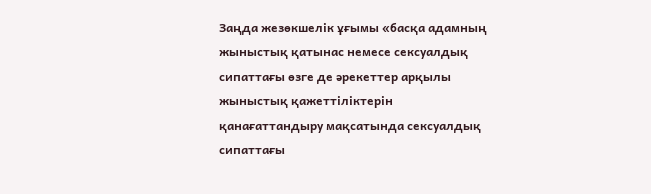Заңда жезөкшелік ұғымы «басқа адамның жыныстық қатынас немесе сексуалдық сипаттағы өзге де әрекеттер арқылы жыныстық қажеттіліктерін қанағаттандыру мақсатында сексуалдық сипаттағы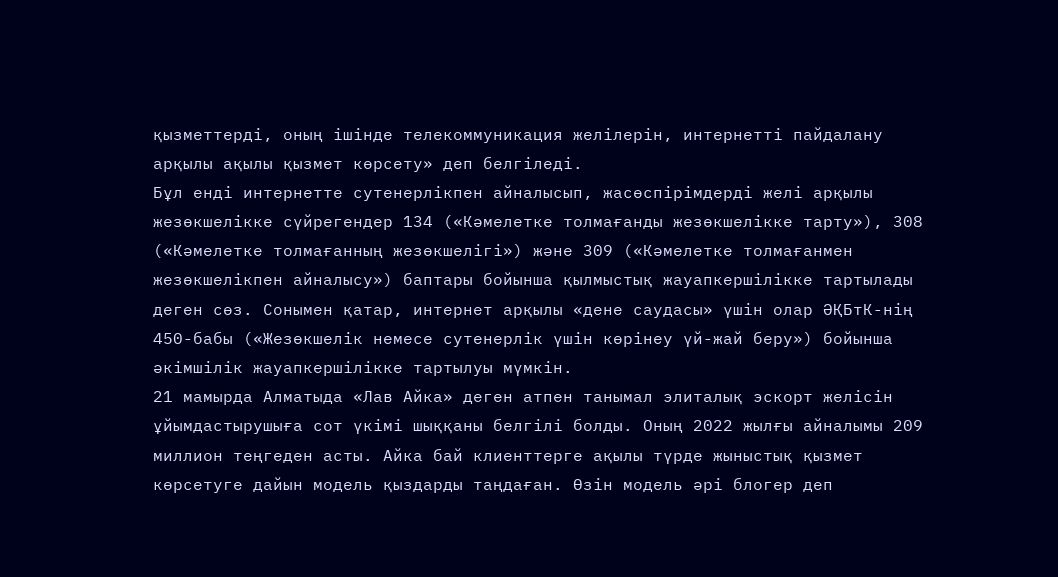қызметтерді, оның ішінде телекоммуникация желілерін, интернетті пайдалану арқылы ақылы қызмет көрсету» деп белгіледі.
Бұл енді интернетте сутенерлікпен айналысып, жасөспірімдерді желі арқылы жезөкшелікке сүйрегендер 134 («Кәмелетке толмағанды жезөкшелікке тарту»), 308 («Кәмелетке толмағанның жезөкшелігі») және 309 («Кәмелетке толмағанмен жезөкшелікпен айналысу») баптары бойынша қылмыстық жауапкершілікке тартылады деген сөз. Сонымен қатар, интернет арқылы «дене саудасы» үшін олар ӘҚБтК-нің 450-бабы («Жезөкшелік немесе сутенерлік үшін көрінеу үй-жай беру») бойынша әкімшілік жауапкершілікке тартылуы мүмкін.
21 мамырда Алматыда «Лав Айка» деген атпен танымал элиталық эскорт желісін ұйымдастырушыға сот үкімі шыққаны белгілі болды. Оның 2022 жылғы айналымы 209 миллион теңгеден асты. Айка бай клиенттерге ақылы түрде жыныстық қызмет көрсетуге дайын модель қыздарды таңдаған. Өзін модель әрі блогер деп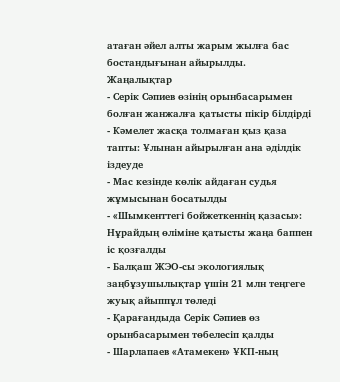атаған әйел алты жарым жылға бас бостандығынан айырылды.
Жаңалықтар
- Серік Сәпиев өзінің орынбасарымен болған жанжалға қатысты пікір білдірді
- Кәмелет жасқа толмаған қыз қаза тапты: Ұлынан айырылған ана әділдік іздеуде
- Мас кезінде көлік айдаған судья жұмысынан босатылды
- «Шымкенттегі бойжеткеннің қазасы»: Нұрайдың өліміне қатысты жаңа баппен іс қозғалды
- Балқаш ЖЭО-сы экологиялық заңбұзушылықтар үшін 21 млн теңгеге жуық айыппұл төледі
- Қарағандыда Серік Сәпиев өз орынбасарымен төбелесіп қалды
- Шарлапаев «Атамекен» ҰКП-ның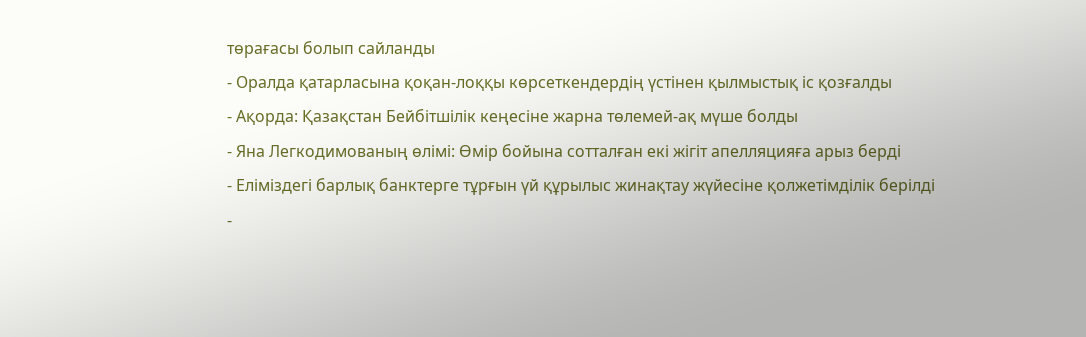төрағасы болып сайланды
- Оралда қатарласына қоқан-лоққы көрсеткендердің үстінен қылмыстық іс қозғалды
- Ақорда: Қазақстан Бейбітшілік кеңесіне жарна төлемей-ақ мүше болды
- Яна Легкодимованың өлімі: Өмір бойына сотталған екі жігіт апелляцияға арыз берді
- Еліміздегі барлық банктерге тұрғын үй құрылыс жинақтау жүйесіне қолжетімділік берілді
-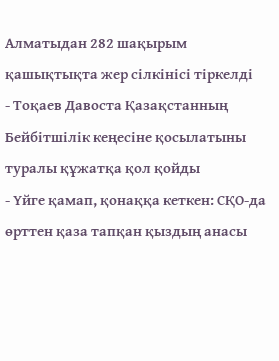Алматыдан 282 шақырым қашықтықта жер сілкінісі тіркелді
- Тоқаев Давоста Қазақстанның Бейбітшілік кеңесіне қосылатыны туралы құжатқа қол қойды
- Үйге қамап, қонаққа кеткен: СҚО-да өрттен қаза тапқан қыздың анасы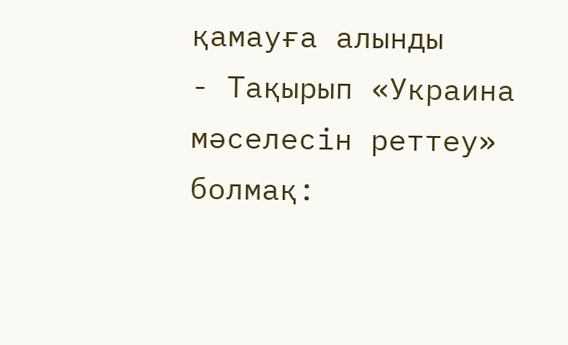қамауға алынды
- Тақырып «Украина мәселесін реттеу» болмақ: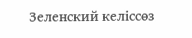Зеленский келіссөз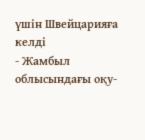үшін Швейцарияға келді
- Жамбыл облысындағы оқу-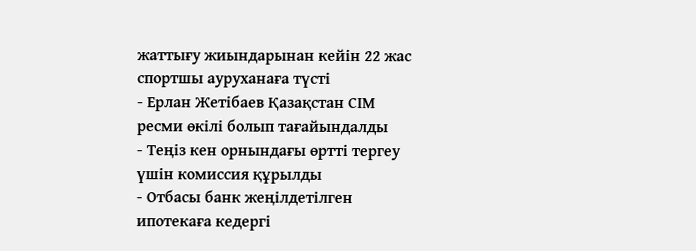жаттығу жиындарынан кейін 22 жас спортшы ауруханаға түсті
- Ерлан Жетібаев Қазақстан СІМ ресми өкілі болып тағайындалды
- Теңіз кен орнындағы өртті тергеу үшін комиссия құрылды
- Отбасы банк жеңілдетілген ипотекаға кедергі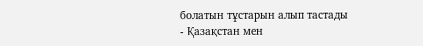болатын тұстарын алып тастады
- Қазақстан мен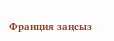Франция заңсыз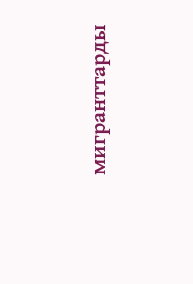мигранттарды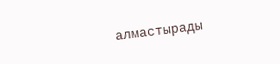алмастырады